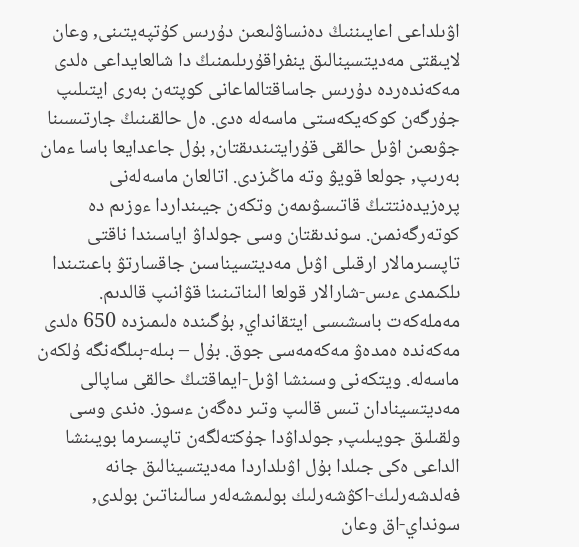اۋىلداعى اعايىننىڭ دەنساۋلىعىن دۇرىس كۇتپەيتىنى, وعان لايىقتى مەديتسينالىق ينفراقۇرىلىمنىڭ دا شالعايداعى ەلدى مەكەندەردە دۇرىس جاساقتالماعانى كوپتەن بەرى ايتىلىپ جۇرگەن كوكەيكەستى ماسەلە ەدى. ەل حالقىنىڭ جارتىسىنا جۋىعىن اۋىل حالقى قۇرايتىندىقتان, بۇل جاعدايعا باسا ءمان بەرىپ, جولعا قويۋ وتە ماڭىزدى. اتالعان ماسەلەنى پرەزيدەنتتىڭ قاتىسۋىمەن وتكەن جيىنداردا ءوزىم دە كوتەرگەنمىن. سوندىقتان وسى جولداۋ اياسىندا ناقتى تاپسىرمالار ارقىلى اۋىل مەديتسيناسىن جاقسارتۋ باعىتىندا ىلكىمدى ءىس-شارالار قولعا الىناتىنىنا قۋانىپ قالدىم.
مەملەكەت باسشىسى ايتقانداي, بۇگىندە ەلىمىزدە 650 ەلدى مەكەندە ەمدەۋ مەكەمەسى جوق. بۇل – بىلە-بىلگەنگە ۇلكەن ماسەلە. ويتكەنى وسىنشا اۋىل-ايماقتىڭ حالقى ساپالى مەديتسينادان تىس قالىپ وتىر دەگەن ءسوز. ەندى وسى ولقىلىق جويىلىپ, جولداۋدا جۇكتەلگەن تاپسىرما بويىنشا الداعى ەكى جىلدا بۇل اۋىلداردا مەديتسينالىق جانە فەلدشەرلىك-اكۋشەرلىك بولىمشەلەر سالىناتىن بولدى, سونداي-اق وعان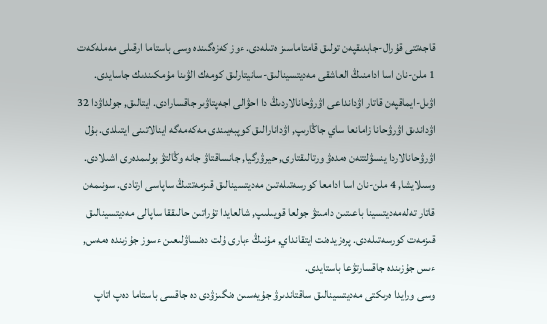قاجەتتى قۇرال-جابدىقپەن تولىق قامتاماسىز ەتىلەدى. ءوز كەزەگىندە وسى باستاما ارقىلى مەملەكەت 1 ملن-نان اسا ادامنىڭ العاشقى مەديتسينالىق-سانيتارلىق كومەك الۋىنا مۇمكىندىك جاسايدى.
اۋىل-ايماقپەن قاتار اۋدانداعى اۋرۋحانالاردىڭ دا احۋالى اجەپتاۋىر جاقسارادى. ايتالىق, جولداۋدا 32 اۋداندىق اۋرۋحانا زامانعا ساي جاڭارىپ, اۋدانارالىق كوپبەيىندى مەكەمەگە اينالاتىنى ايتىلدى. بۇل اۋرۋحانالاردا ينسۋلتتەن ەمدەۋ ورتالىقتارى, حيرۋرگيا, جانساقتاۋ جانە وڭالتۋ بولىمدەرى اشىلادى. وسىلايشا, 4 ملن-نان اسا ادامعا كورسەتىلەتىن مەديتسينالىق قىزمەتتىڭ ساپاسى ارتادى. سونىمەن قاتار تەلەمەديتسينا باعىتىن دامىتۋ جولعا قويىلىپ, شالعايدا تۇراتىن حالىققا ساپالى مەديتسينالىق قىزمەت كورسەتىلەدى. پرەزيدەنت ايتقانداي, مۇنىڭ ءبارى ۇلت دەنساۋلىعىن ءسوز جۇزىندە ەمەس, ءىس جۇزىندە جاقسارتۋعا باستايدى.
وسى ورايدا ەرىكتى مەديتسينالىق ساقتاندىرۋ جۇيەسىن ەنگىزۋدى دە جاقسى باستاما دەپ اتاپ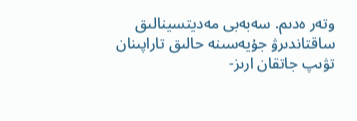وتەر ەدىم. سەبەبى مەديتسينالىق ساقتاندىرۋ جۇيەسىنە حالىق تاراپىنان تۋىپ جاتقان ارىز-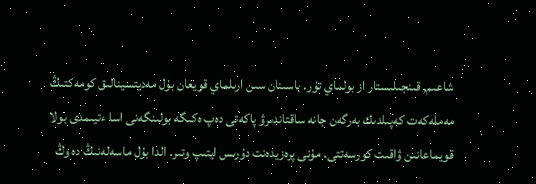شاعىم, قىنجىلىستار از بولماي تۇر. باسىنان سىن ارىلماي قويعان بۇل مەديتسينالىق كومەكتىڭ مەملەكەت كەپىلدىك بەرگەن جانە ساقتاندىرۋ پاكەتى دەپ ەكىگە بولىنگەنى اسا ءتيىمدى بولا قويماعانىن ۋاقىت كورسەتتى. مۇنى پرەزيدەنت دۇرىس ايتىپ وتىر. الدا بۇل ماسەلەنىڭ دە وڭ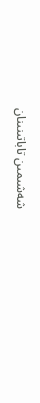شەشىمىن تاباتىنىنان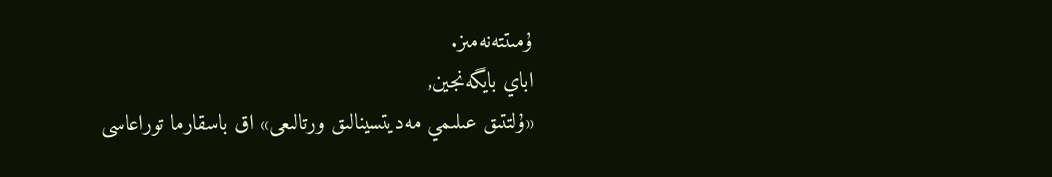ۇمىتتەنەمىز.
اباي بايگەنجين,
«ۇلتتىق عىلىمي مەديتسينالىق ورتالىعى» اق باسقارما توراعاسى